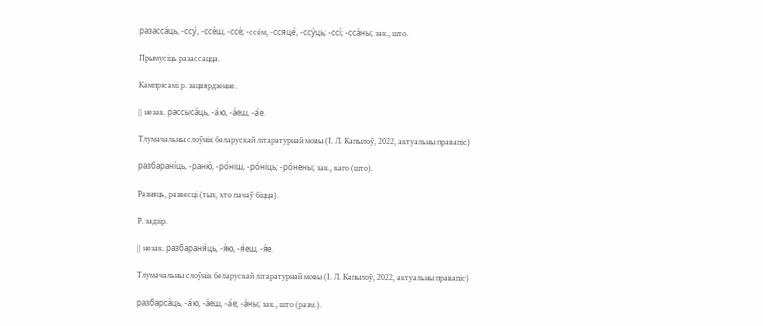разасса́ць, -ссу́, -ссе́ш, -ссе́; -ссём, -ссяце́, -ссу́ць; -ссі́; -сса́ны; зак., што.

Прымусіць разассацца.

Кампрэсамі р. зацвярдзенне.

|| незак. рассыса́ць, -а́ю, -а́еш, -а́е.

Тлумачальны слоўнік беларускай літаратурнай мовы (І. Л. Капылоў, 2022, актуальны правапіс)

разбарані́ць, -раню́, -ро́ніш, -ро́ніць; -ро́нены; зак., каго (што).

Разняць, развесці (тых, хто пачаў біцца).

Р. задзір.

|| незак. разбараня́ць, -я́ю, -я́еш, -я́е.

Тлумачальны слоўнік беларускай літаратурнай мовы (І. Л. Капылоў, 2022, актуальны правапіс)

разбарса́ць, -а́ю, -а́еш, -а́е; -а́ны; зак., што (разм.).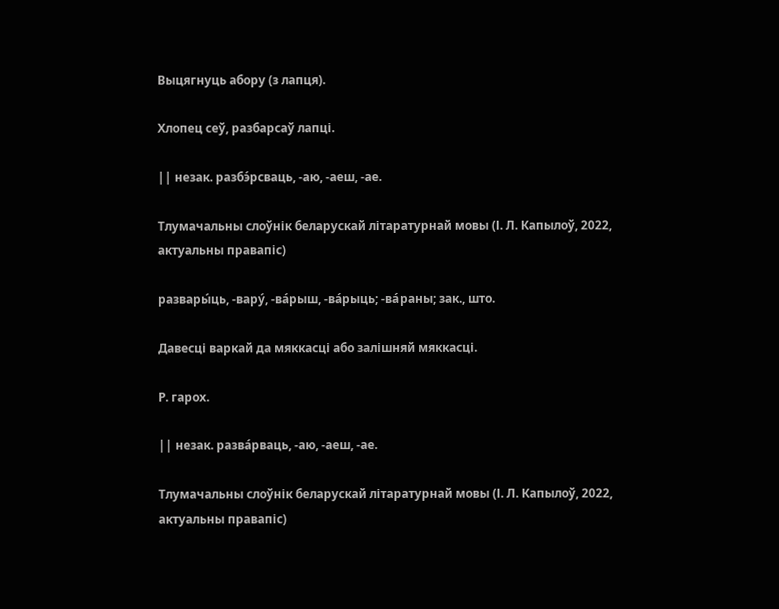Выцягнуць абору (з лапця).

Хлопец сеў, разбарсаў лапці.

|| незак. разбэ́рсваць, -аю, -аеш, -ае.

Тлумачальны слоўнік беларускай літаратурнай мовы (І. Л. Капылоў, 2022, актуальны правапіс)

развары́ць, -вару́, -ва́рыш, -ва́рыць; -ва́раны; зак., што.

Давесці варкай да мяккасці або залішняй мяккасці.

Р. гарох.

|| незак. разва́рваць, -аю, -аеш, -ае.

Тлумачальны слоўнік беларускай літаратурнай мовы (І. Л. Капылоў, 2022, актуальны правапіс)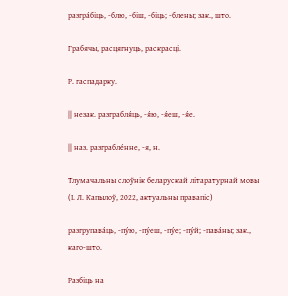разгра́біць, -блю, -біш, -біць; -блены; зак., што.

Грабячы, расцягнуць, раскрасці.

Р. гаспадарку.

|| незак. разграбля́ць, -я́ю, -я́еш, -я́е.

|| наз. разграбле́нне, -я, н.

Тлумачальны слоўнік беларускай літаратурнай мовы (І. Л. Капылоў, 2022, актуальны правапіс)

разгрупава́ць, -пу́ю, -пу́еш, -пу́е; -пу́й; -пава́ны; зак., каго-што.

Разбіць на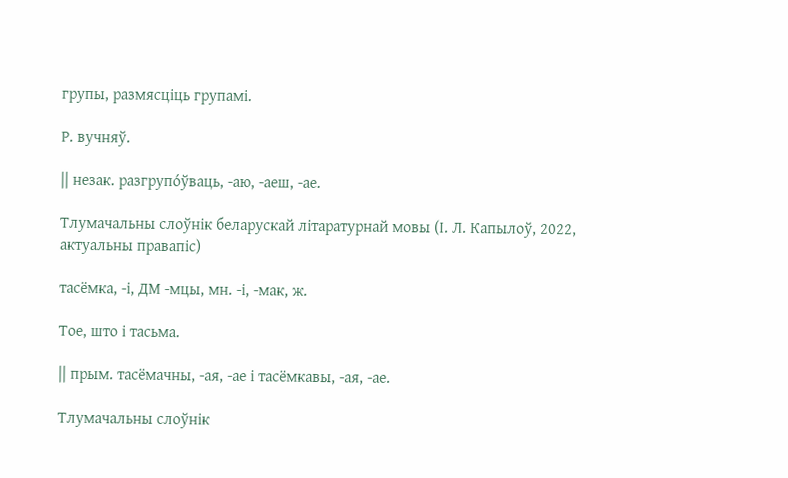групы, размясціць групамі.

Р. вучняў.

|| незак. разгрупо́ўваць, -аю, -аеш, -ае.

Тлумачальны слоўнік беларускай літаратурнай мовы (І. Л. Капылоў, 2022, актуальны правапіс)

тасёмка, -і, ДМ -мцы, мн. -і, -мак, ж.

Тое, што і тасьма.

|| прым. тасёмачны, -ая, -ае і тасёмкавы, -ая, -ае.

Тлумачальны слоўнік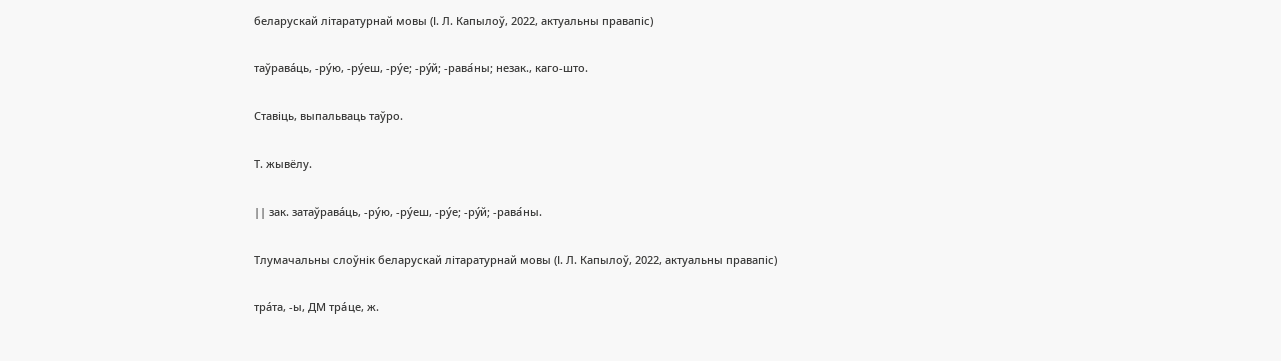беларускай літаратурнай мовы (І. Л. Капылоў, 2022, актуальны правапіс)

таўрава́ць, -ру́ю, -ру́еш, -ру́е; -ру́й; -рава́ны; незак., каго-што.

Ставіць, выпальваць таўро.

Т. жывёлу.

|| зак. затаўрава́ць, -ру́ю, -ру́еш, -ру́е; -ру́й; -рава́ны.

Тлумачальны слоўнік беларускай літаратурнай мовы (І. Л. Капылоў, 2022, актуальны правапіс)

тра́та, -ы, ДМ тра́це, ж.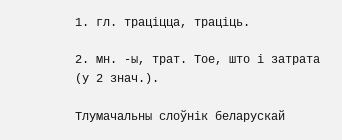1. гл. траціцца, траціць.

2. мн. -ы, трат. Тое, што і затрата (у 2 знач.).

Тлумачальны слоўнік беларускай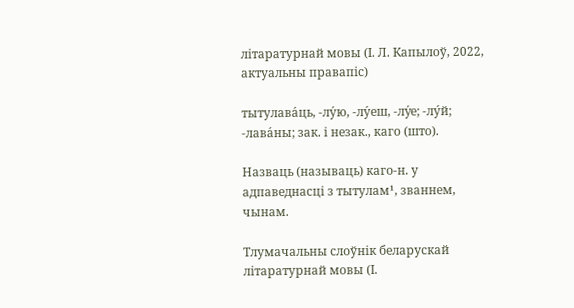літаратурнай мовы (І. Л. Капылоў, 2022, актуальны правапіс)

тытулава́ць, -лу́ю, -лу́еш, -лу́е; -лу́й; -лава́ны; зак. і незак., каго (што).

Назваць (называць) каго-н. у адпаведнасці з тытулам¹, званнем, чынам.

Тлумачальны слоўнік беларускай літаратурнай мовы (І.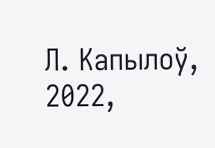Л. Капылоў, 2022,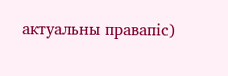актуальны правапіс)